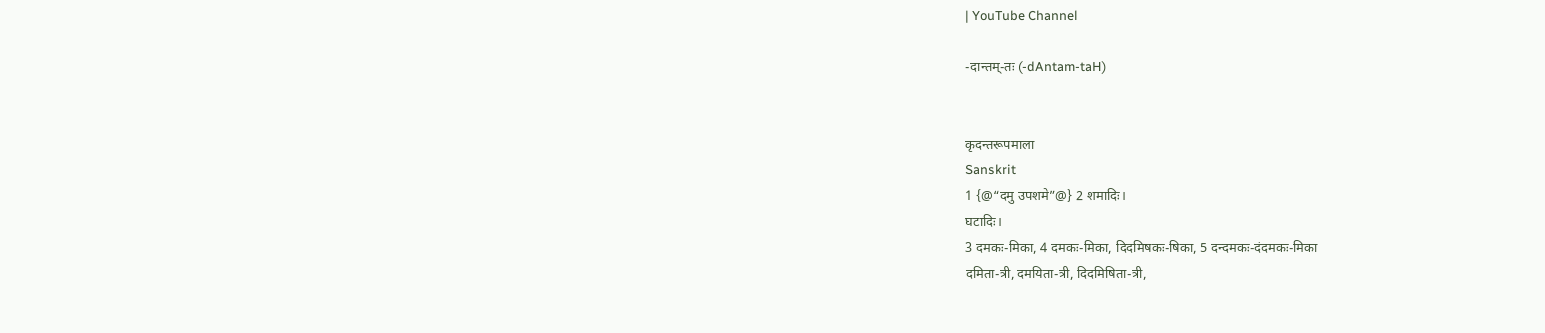| YouTube Channel

-दान्तम्-तः (-dAntam-taH)


कृदन्तरूपमाला
Sanskrit
1 {@“दमु उपशमे”@} 2 शमादिः।
घटादिः।
3 दमकः-मिका, 4 दमकः-मिका, दिदमिषकः-षिका, 5 दन्दमकः-दंदमकः-मिका
दमिता-त्री, दमयिता-त्री, दिदमिषिता-त्री,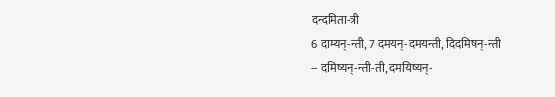दन्दमिता-त्री
6 दाम्यन्-न्ती, 7 दमयन्-दमयन्ती, दिदमिषन्-न्ती
-- दमिष्यन्-न्ती-ती, दमयिष्यन्-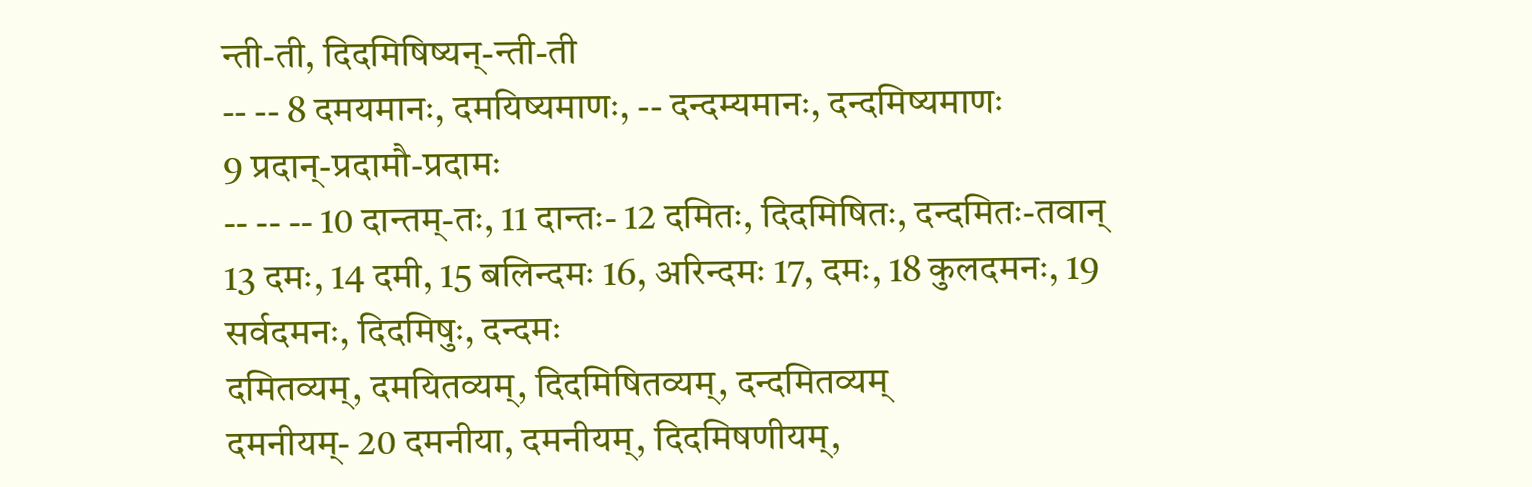न्ती-ती, दिदमिषिष्यन्-न्ती-ती
-- -- 8 दमयमानः, दमयिष्यमाणः, -- दन्दम्यमानः, दन्दमिष्यमाणः
9 प्रदान्-प्रदामौ-प्रदामः
-- -- -- 10 दान्तम्-तः, 11 दान्तः- 12 दमितः, दिदमिषितः, दन्दमितः-तवान्
13 दमः, 14 दमी, 15 बलिन्दमः 16, अरिन्दमः 17, दमः, 18 कुलदमनः, 19 सर्वदमनः, दिदमिषुः, दन्दमः
दमितव्यम्, दमयितव्यम्, दिदमिषितव्यम्, दन्दमितव्यम्
दमनीयम्- 20 दमनीया, दमनीयम्, दिदमिषणीयम्,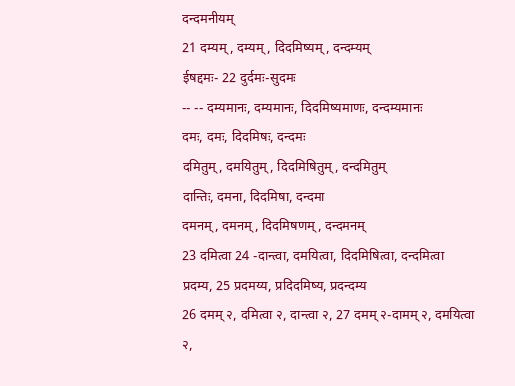दन्दमनीयम्
21 दम्यम्, दम्यम्, दिदमिष्यम्, दन्दम्यम्
ईषद्दमः- 22 दुर्दमः-सुदमः
-- -- दम्यमानः, दम्यमानः, दिदमिष्यमाणः, दन्दम्यमानः
दमः, दमः, दिदमिषः, दन्दमः
दमितुम्, दमयितुम्, दिदमिषितुम्, दन्दमितुम्
दान्तिः, दमना, दिदमिषा, दन्दमा
दमनम्, दमनम्, दिदमिषणम्, दन्दमनम्
23 दमित्वा 24 -दान्त्वा, दमयित्वा, दिदमिषित्वा, दन्दमित्वा
प्रदम्य, 25 प्रदमय्य, प्रदिदमिष्य, प्रदन्दम्य
26 दमम् २, दमित्वा २, दान्त्वा २, 27 दमम् २-दामम् २, दमयित्वा २,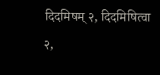दिदमिषम् २, दिदमिषित्वा २,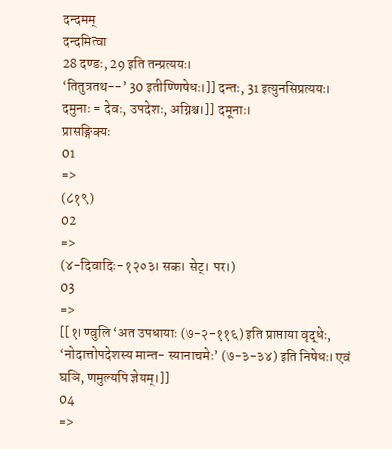दन्दमम्
दन्दमित्वा
28 दण्डः, 29 इति तन्प्रत्ययः।
‘तितुत्रतथ--’ 30 इतीण्णिषेधः।]] दन्तः, 31 इत्युनसिप्रत्ययः।
दमुनाः = देवः, उपदेशः, अग्निश्च।]] दमूनाः।
प्रासङ्गिक्यः
01
=>
(८१९)
02
=>
(४-दिवादिः-१२०३। सक। सेट्। पर।)
03
=>
[[१। ण्वुलि ‘अत उपधायाः (७-२-११६) इति प्राप्ताया वृद्धेः, ‘नोदात्तोपदेशस्य मान्त- स्यानाचमेः’ (७-३-३४) इति निषेधः। एवं घञि, णमुल्यपि ज्ञेयम्।]]
04
=>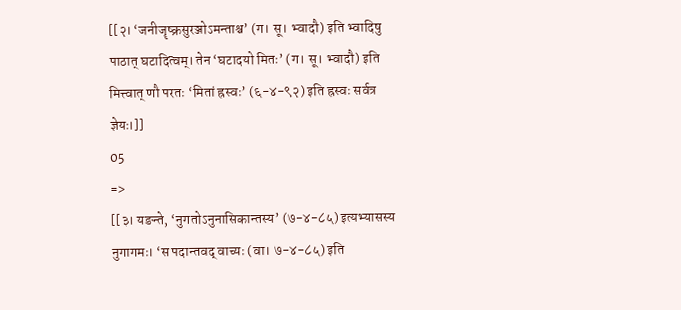[[२। ‘जनीजॄष्क्रसुरञ्जोऽमन्ताश्च’ (ग। सू। भ्वादौ) इति भ्वादिषु पाठात् घटादित्वम्। तेन ‘घटादयो मितः’ (ग। सू। भ्वादौ) इति मित्त्वात् णौ परतः ‘मितां ह्रस्वः’ (६-४-९२) इति ह्रस्वः सर्वत्र ज्ञेयः।]]
05
=>
[[३। यङन्ते, ‘नुगतोऽनुनासिकान्तस्य’ (७-४-८५) इत्यभ्यासस्य नुगागमः। ‘स पदान्तवद् वाच्यः (वा। ७-४-८५) इति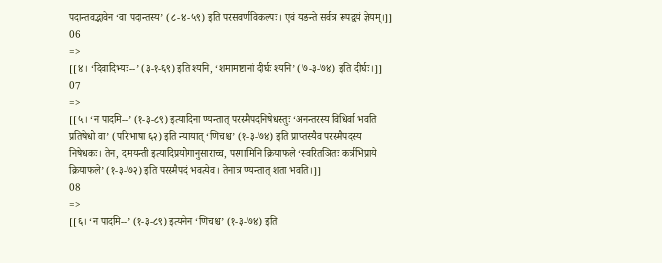पदान्तवद्भावेन ‘वा पदान्तस्य’ (८-४-५९) इति परसवर्णविकल्पः। एवं यङन्ते सर्वत्र रूपद्वयं ज्ञेयम्।]]
06
=>
[[४। ‘दिवादिभ्यः--’ (३-१-६९) इति श्यनि, ‘शमामष्टानां दीर्घः श्यनि’ (७-३-७४) इति दीर्घः।]]
07
=>
[[५। ‘न पादमि--’ (१-३-८९) इत्यादिना ण्यन्तात् परस्मैपदनिषेधस्तुः ‘अनन्तरस्य विधिर्वा भवति प्रतिषेधो वा’ (परिभाषा ६२) इति न्यायात् ‘णिचश्च’ (१-३-७४) इति प्राप्तस्यैव परस्मैपदस्य निषेधकः। तेन, दमयन्ती इत्यादिप्रयोगानुसाराच्च, परगामिनि क्रियाफले ‘स्वरितञितः कर्त्रभिप्राये क्रियाफले’ (१-३-७२) इति परस्मैपदं भवत्येव। तेनात्र ण्यन्तात् शता भवति।]]
08
=>
[[६। ‘न पादमि--’ (१-३-८९) इत्यनेन ‘णिचश्च’ (१-३-७४) इति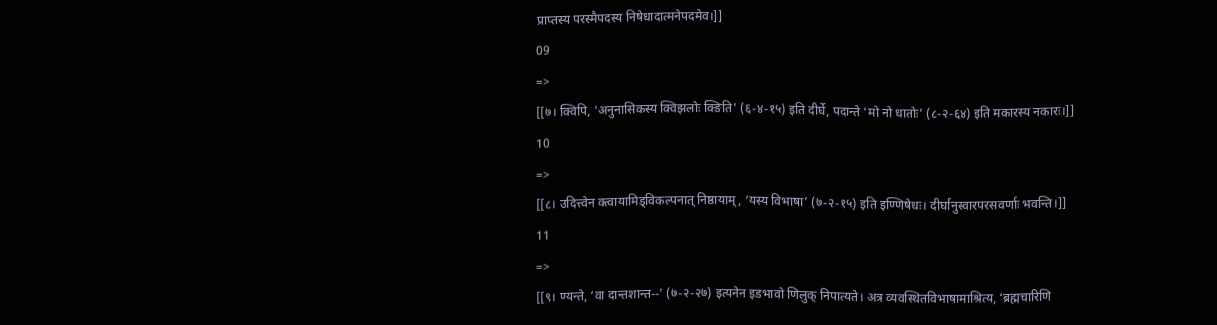प्राप्तस्य परस्मैपदस्य निषेधादात्मनेपदमेव।]]
09
=>
[[७। क्विपि, ‘अनुनासिकस्य क्विझलोः क्ङिति’ (६-४-१५) इति दीर्घे, पदान्ते ‘मो नो धातोः’ (८-२-६४) इति मकारस्य नकारः।]]
10
=>
[[८। उदित्त्वेन क्त्वायामिड्विकल्पनात् निष्ठायाम्, ‘यस्य विभाषा’ (७-२-१५) इति इण्णिषेधः। दीर्घानुस्वारपरसवर्णाः भवन्ति।]]
11
=>
[[९। ण्यन्ते, ‘वा दान्तशान्त--’ (७-२-२७) इत्यनेन इडभावो णिलुक् निपात्यते। अत्र व्यवस्थितविभाषामाश्रित्य, ‘ब्रह्मचारिणि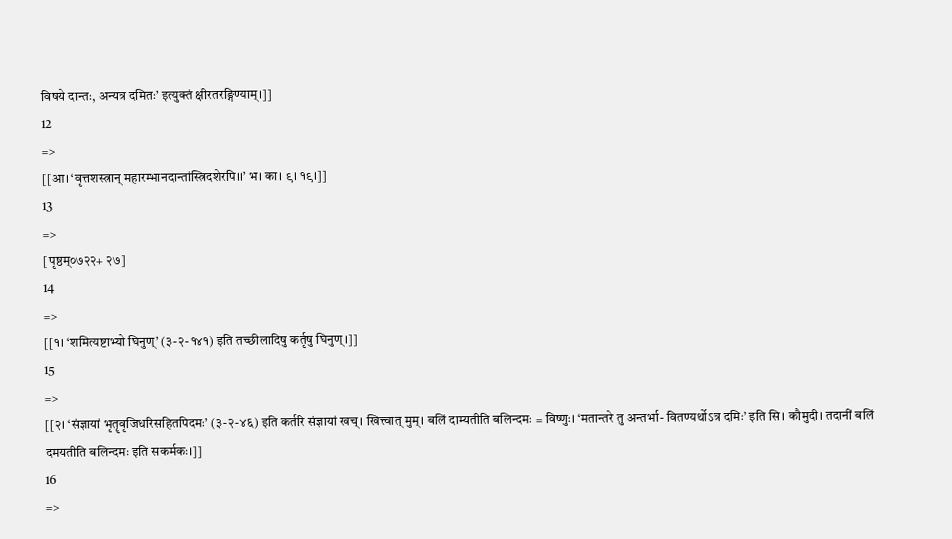विषये दान्तः, अन्यत्र दमितः’ इत्युक्तं क्षीरतरङ्गिण्याम्।]]
12
=>
[[आ। ‘वृत्तशस्त्रान् महारम्भानदान्तांस्त्रिदशेरपि।।’ भ। का। ९। १९।]]
13
=>
[पृष्ठम्०७२२+ २७]
14
=>
[[१। ‘शमित्यष्टाभ्यो घिनुण्’ (३-२-१४१) इति तच्छीलादिषु कर्तृषु घिनुण्।]]
15
=>
[[२। ‘संज्ञायां भृतॄवृजिधरिसहितपिदमः’ (३-२-४६) इति कर्तरि संज्ञायां खच्। खित्त्वात् मुम्। बलिं दाम्यतीति बलिन्दमः = विष्णुः। ‘मतान्तरे तु अन्तर्भा- वितण्यर्थोऽत्र दमिः’ इति सि। कौमुदी। तदानीं बलिं दमयतीति बलिन्दमः इति सकर्मकः।]]
16
=>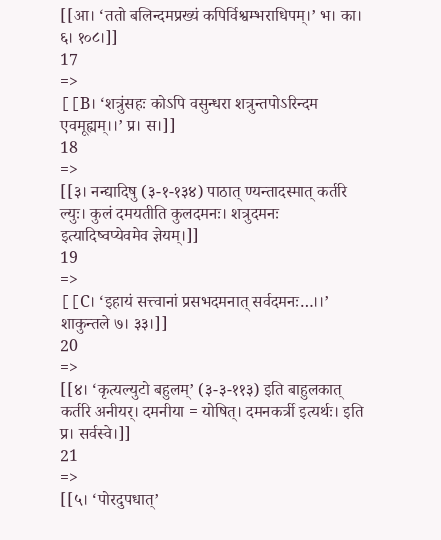[[आ। ‘ततो बलिन्दमप्रख्यं कपिर्विश्वम्भराधिपम्।’ भ। का। ६। १०८।]]
17
=>
[[B। ‘शत्रुंसहः कोऽपि वसुन्धरा शत्रुन्तपोऽरिन्दम एवमूह्यम्।।’ प्र। स।]]
18
=>
[[३। नन्द्यादिषु (३-१-१३४) पाठात् ण्यन्तादस्मात् कर्तरि ल्युः। कुलं दमयतीति कुलदमनः। शत्रुदमनः इत्यादिष्वप्येवमेव ज्ञेयम्।]]
19
=>
[[C। ‘इहायं सत्त्वानां प्रसभदमनात् सर्वदमनः…।।’ शाकुन्तले ७। ३३।]]
20
=>
[[४। ‘कृत्यल्युटो बहुलम्’ (३-३-११३) इति बाहुलकात् कर्तरि अनीयर्। दमनीया = योषित्। दमनकर्त्री इत्यर्थः। इति प्र। सर्वस्वे।]]
21
=>
[[५। ‘पोरदुपधात्’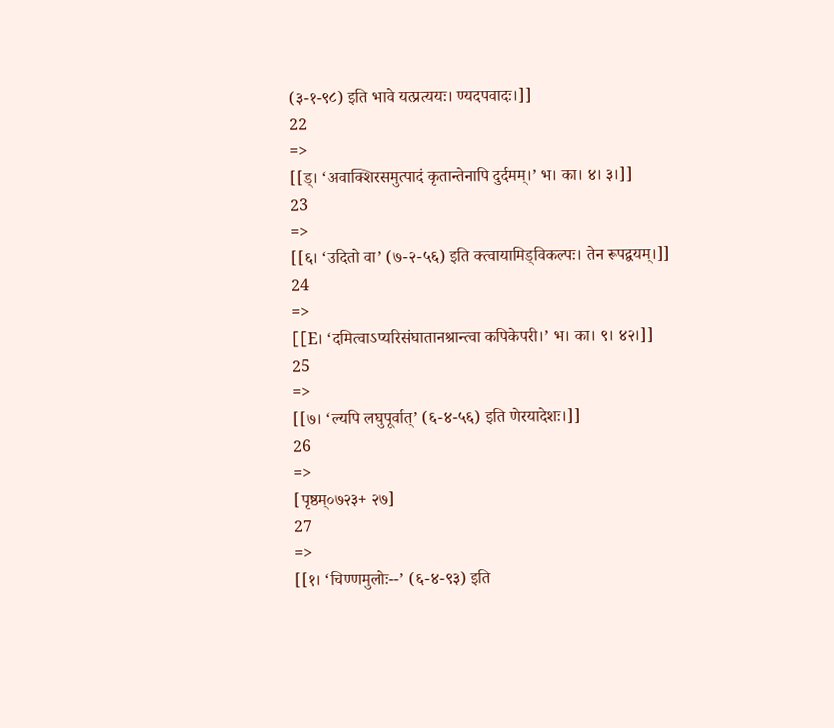(३-१-९८) इति भावे यत्प्रत्ययः। ण्यदपवादः।]]
22
=>
[[ड्। ‘अवाक्शिरसमुत्पादं कृतान्तेनापि दुर्दमम्।’ भ। का। ४। ३।]]
23
=>
[[६। ‘उदितो वा’ (७-२-५६) इति क्त्वायामिड्विकल्पः। तेन रूपद्वयम्।]]
24
=>
[[E। ‘दमित्वाऽप्यरिसंघातानश्रान्त्वा कपिकेपरी।’ भ। का। ९। ४२।]]
25
=>
[[७। ‘ल्यपि लघुपूर्वात्’ (६-४-५६) इति णेरयादेशः।]]
26
=>
[पृष्ठम्०७२३+ २७]
27
=>
[[१। ‘चिण्णमुलोः--’ (६-४-९३) इति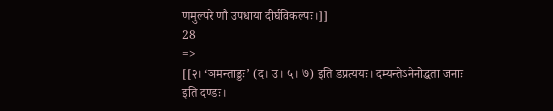णमुल्परे णौ उपधाया दीर्घविकल्पः।]]
28
=>
[[२। ‘ञमन्ताड्डः’ (द। उ। ५। ७) इति डप्रत्ययः। दम्यन्तेऽनेनोद्धता जनाः इति दण्डः।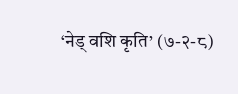‘नेड् वशि कृति’ (७-२-८)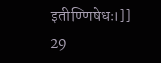इतीण्णिषेधः।]]
29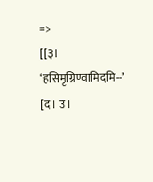=>
[[३। ‘हसिमृग्रिण्वामिदमि--’ [द। उ।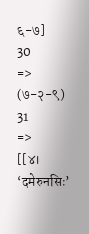६-७]
30
=>
(७-२-९)
31
=>
[[४। ‘दमेरुनसिः’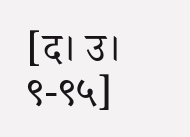[द। उ। ९-९५]